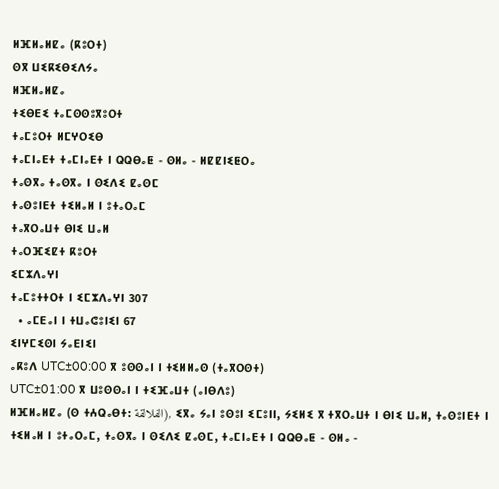ⵍⴼⵍⴰⵍⵇⴰ (ⴽⵓⵔⵜ)
ⵙⴳ ⵡⵉⴽⵉⴱⵉⴷⵢⴰ
ⵍⴼⵍⴰⵍⵇⴰ
ⵜⵉⴱⴹⵉ ⵜⴰⵎⵙⵙⵓⴳⵓⵔⵜ
ⵜⴰⵎⵓⵔⵜ ⵍⵎⵖⵔⵉⴱ
ⵜⴰⵎⵏⴰⴹⵜ ⵜⴰⵎⵏⴰⴹⵜ ⵏ ⵕⵕⴱⴰⵟ - ⵙⵍⴰ - ⵍⵇⵇⵏⵉⵟⵔⴰ
ⵜⴰⵙⴳⴰ ⵜⴰⵙⴳⴰ ⵏ ⵙⵉⴷⵉ ⵇⴰⵙⵎ
ⵜⴰⵙⵓⵏⴹⵜ ⵜⵉⵍⴰⵍ ⵏ ⵓⵜⴰⵔⴰⵎ
ⵜⴰⴳⵔⴰⵡⵜ ⴱⵏⵉ ⵡⴰⵍ
ⵜⴰⵔⴼⵉⵇⵜ ⴽⵓⵔⵜ
ⵉⵎⵣⴷⴰⵖⵏ
ⵜⴰⵎⵓⵜⵜⵔⵜ ⵏ ⵉⵎⵣⴷⴰⵖⵏ 307
  • ⴰⵎⴹⴰⵏ ⵏ ⵜⵡⴰⵛⵓⵏⵉⵏ 67
ⵉⵏⵖⵎⵉⵙⵏ ⵢⴰⴹⵏⵉⵏ
ⴰⴽⵓⴷ UTC±00:00 ⴳ ⵓⵙⵙⴰⵏ ⵏ ⵜⵉⵍⵍⴰⵙ (ⵜⴰⴳⵔⵙⵜ)
UTC±01:00 ⴳ ⵡⵓⵙⵙⴰⵏ ⵏ ⵜⵉⴼⴰⵡⵜ (ⴰⵏⴱⴷⵓ)
ⵍⴼⵍⴰⵍⵇⴰ (ⵙ ⵜⵄⵕⴰⴱⵜ: الفلالقة), ⵉⴳⴰ ⵢⴰⵏ ⵓⵙⵓⵏ ⵉⵎⵓⵏⵏ, ⵢⵉⵍⵉ ⴳ ⵜⴳⵔⴰⵡⵜ ⵏ ⴱⵏⵉ ⵡⴰⵍ, ⵜⴰⵙⵓⵏⴹⵜ ⵏ ⵜⵉⵍⴰⵍ ⵏ ⵓⵜⴰⵔⴰⵎ, ⵜⴰⵙⴳⴰ ⵏ ⵙⵉⴷⵉ ⵇⴰⵙⵎ, ⵜⴰⵎⵏⴰⴹⵜ ⵏ ⵕⵕⴱⴰⵟ - ⵙⵍⴰ -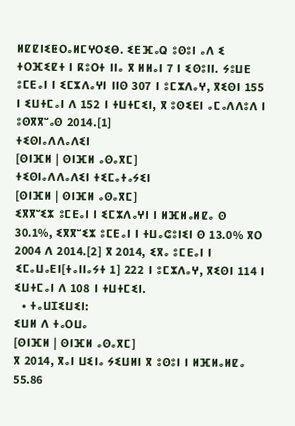ⵍⵇⵇⵏⵉⵟⵔⴰⵍⵎⵖⵔⵉⴱ. ⵉⴹⴼⴰⵕ ⵓⵙⵓⵏ ⴰⴷ ⵉ ⵜⵔⴼⵉⵇⵜ ⵏ ⴽⵓⵔⵜ ⵏⵏⴰ ⴳ ⵍⵍⴰⵏ 7 ⵏ ⵉⵙⵓⵏⵏ. ⵢⵓⵡⴹ ⵓⵎⴹⴰⵏ ⵏ ⵉⵎⵣⴷⴰⵖⵏ ⵏⵏⵙ 307 ⵏ ⵓⵎⵣⴷⴰⵖ, ⴳⵉⵙⵏ 155 ⵏ ⵉⵡⵜⵎⴰⵏ ⴷ 152 ⵏ ⵜⵡⵜⵎⵉⵏ, ⴳ ⵓⵙⵉⴹⵏ ⴰⵎⴰⴷⴷⵓⴷ ⵏ ⵓⵙⴳⴳⵯⴰⵙ 2014.[1]
ⵜⵉⵙⵏⴰⴷⴷⴰⴷⵉⵏ
[ⵙⵏⴼⵍ | ⵙⵏⴼⵍ ⴰⵙⴰⴳⵎ]
ⵜⵉⵙⵏⴰⴷⴷⴰⴷⵉⵏ ⵜⵉⵎⴰⵜⴰⵢⵉⵏ
[ⵙⵏⴼⵍ | ⵙⵏⴼⵍ ⴰⵙⴰⴳⵎ]
ⵉⴳⴳⵯⵉⵣ ⵓⵎⴹⴰⵏ ⵏ ⵉⵎⵣⴷⴰⵖⵏ ⵏ ⵍⴼⵍⴰⵍⵇⴰ ⵙ 30.1%, ⵉⴳⴳⵯⵉⵣ ⵓⵎⴹⴰⵏ ⵏ ⵜⵡⴰⵛⵓⵏⵉⵏ ⵙ 13.0% ⴳⵔ 2004 ⴷ 2014.[2] ⴳ 2014, ⵉⴳⴰ ⵓⵎⴹⴰⵏ ⵏ ⵉⵎⴰⵡⴰⴹⵏ[ⵜⴰⵏⵏⴰⵢⵜ 1] 222 ⵏ ⵓⵎⵣⴷⴰⵖ, ⴳⵉⵙⵏ 114 ⵏ ⵉⵡⵜⵎⴰⵏ ⴷ 108 ⵏ ⵜⵡⵜⵎⵉⵏ.
  • ⵜⴰⵡⵊⵉⵡⵉⵏ:
ⵉⵡⵍ ⴷ ⵜⴰⵔⵡⴰ
[ⵙⵏⴼⵍ | ⵙⵏⴼⵍ ⴰⵙⴰⴳⵎ]
ⴳ 2014, ⴳⴰⵏ ⵡⵉⵏⴰ ⵢⵉⵡⵍⵏ ⴳ ⵓⵙⵓⵏ ⵏ ⵍⴼⵍⴰⵍⵇⴰ 55.86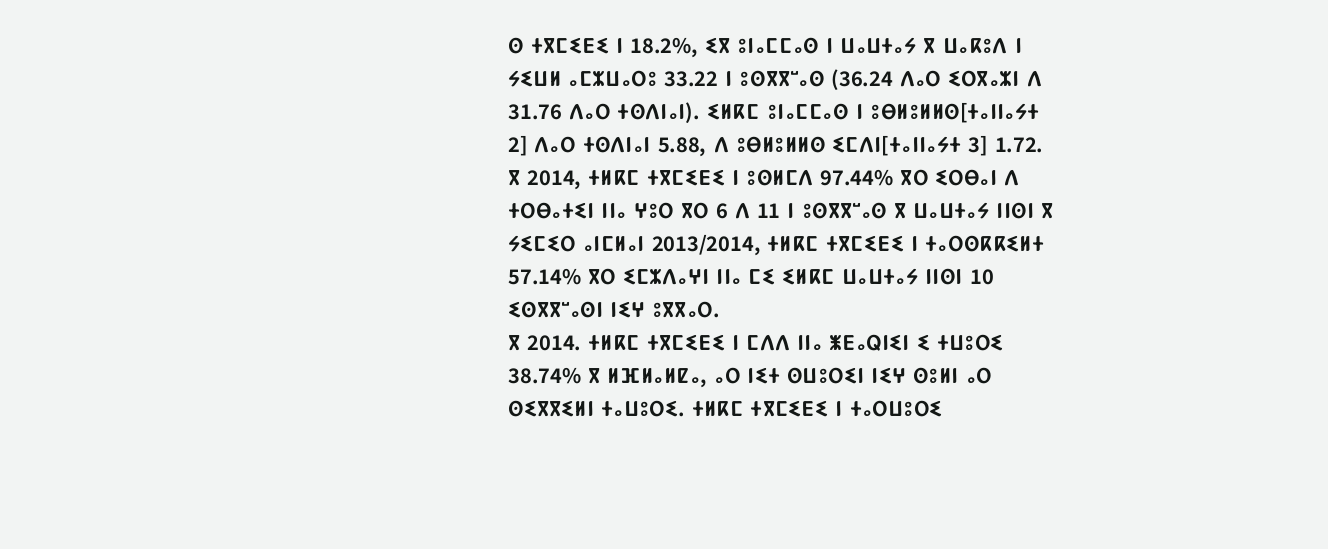ⵙ ⵜⴳⵎⵉⴹⵉ ⵏ 18.2%, ⵉⴳ ⵓⵏⴰⵎⵎⴰⵙ ⵏ ⵡⴰⵡⵜⴰⵢ ⴳ ⵡⴰⴽⵓⴷ ⵏ ⵢⵉⵡⵍ ⴰⵎⵣⵡⴰⵔⵓ 33.22 ⵏ ⵓⵙⴳⴳⵯⴰⵙ (36.24 ⴷⴰⵔ ⵉⵔⴳⴰⵣⵏ ⴷ 31.76 ⴷⴰⵔ ⵜⵙⴷⵏⴰⵏ). ⵉⵍⴽⵎ ⵓⵏⴰⵎⵎⴰⵙ ⵏ ⵓⴱⵍⵓⵍⵍⵙ[ⵜⴰⵏⵏⴰⵢⵜ 2] ⴷⴰⵔ ⵜⵙⴷⵏⴰⵏ 5.88, ⴷ ⵓⴱⵍⵓⵍⵍⵙ ⵉⵎⴷⵏ[ⵜⴰⵏⵏⴰⵢⵜ 3] 1.72.
ⴳ 2014, ⵜⵍⴽⵎ ⵜⴳⵎⵉⴹⵉ ⵏ ⵓⵙⵍⵎⴷ 97.44% ⴳⵔ ⵉⵔⴱⴰⵏ ⴷ ⵜⵔⴱⴰⵜⵉⵏ ⵏⵏⴰ ⵖⵓⵔ ⴳⵔ 6 ⴷ 11 ⵏ ⵓⵙⴳⴳⵯⴰⵙ ⴳ ⵡⴰⵡⵜⴰⵢ ⵏⵏⵙⵏ ⴳ ⵢⵉⵎⵉⵔ ⴰⵏⵎⵍⴰⵏ 2013/2014, ⵜⵍⴽⵎ ⵜⴳⵎⵉⴹⵉ ⵏ ⵜⴰⵔⵙⴽⴽⵉⵍⵜ 57.14% ⴳⵔ ⵉⵎⵣⴷⴰⵖⵏ ⵏⵏⴰ ⵎⵉ ⵉⵍⴽⵎ ⵡⴰⵡⵜⴰⵢ ⵏⵏⵙⵏ 10 ⵉⵙⴳⴳⵯⴰⵙⵏ ⵏⵉⵖ ⵓⴳⴳⴰⵔ.
ⴳ 2014. ⵜⵍⴽⵎ ⵜⴳⵎⵉⴹⵉ ⵏ ⵎⴷⴷ ⵏⵏⴰ ⵥⴹⴰⵕⵏⵉⵏ ⵉ ⵜⵡⵓⵔⵉ 38.74% ⴳ ⵍⴼⵍⴰⵍⵇⴰ, ⴰⵔ ⵏⵉⵜ ⵙⵡⵓⵔⵉⵏ ⵏⵉⵖ ⵙⵓⵍⵏ ⴰⵔ ⵙⵉⴳⴳⵉⵍⵏ ⵜⴰⵡⵓⵔⵉ. ⵜⵍⴽⵎ ⵜⴳⵎⵉⴹⵉ ⵏ ⵜⴰⵔⵡⵓⵔⵉ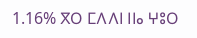1.16% ⴳⵔ ⵎⴷⴷⵏ ⵏⵏⴰ ⵖⵓⵔ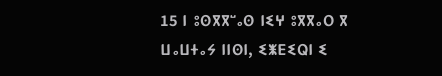15 ⵏ ⵓⵙⴳⴳⵯⴰⵙ ⵏⵉⵖ ⵓⴳⴳⴰⵔ ⴳ ⵡⴰⵡⵜⴰⵢ ⵏⵏⵙⵏ, ⵉⵥⴹⵉⵕⵏ ⵉ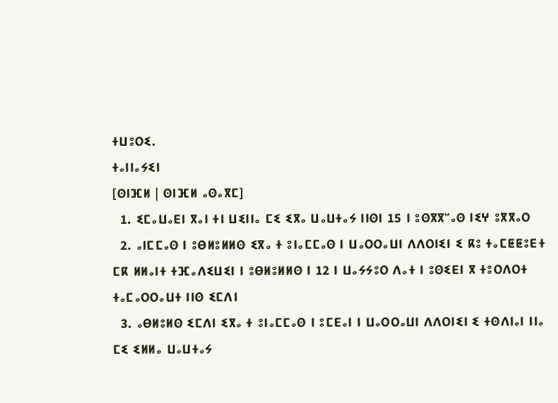ⵜⵡⵓⵔⵉ.
ⵜⴰⵏⵏⴰⵢⵉⵏ
[ⵙⵏⴼⵍ | ⵙⵏⴼⵍ ⴰⵙⴰⴳⵎ]
  1. ⵉⵎⴰⵡⴰⴹⵏ ⴳⴰⵏ ⵜⵏ ⵡⵉⵏⵏⴰ ⵎⵉ ⵉⴳⴰ ⵡⴰⵡⵜⴰⵢ ⵏⵏⵙⵏ 15 ⵏ ⵓⵙⴳⴳⵯⴰⵙ ⵏⵉⵖ ⵓⴳⴳⴰⵔ
  2. ⴰⵏⵎⵎⴰⵙ ⵏ ⵓⴱⵍⵓⵍⵍⵙ ⵉⴳⴰ ⵜ ⵓⵏⴰⵎⵎⴰⵙ ⵏ ⵡⴰⵔⵔⴰⵡⵏ ⴷⴷⵔⵏⵉⵏ ⵉ ⴽⵓ ⵜⴰⵎⵟⵟⵓⴹⵜ ⵎⴽ ⵍⵍⴰⵏⵜ ⵜⴼⴰⴷⵉⵡⵉⵏ ⵏ ⵓⴱⵍⵓⵍⵍⵙ ⵏ 12 ⵏ ⵡⴰⵢⵢⵓⵔ ⴷⴰⵜ ⵏ ⵓⵙⵉⴹⵏ ⴳ ⵜⵓⵔⴷⵔⵜ ⵜⴰⵎⴰⵔⵔⴰⵡⵜ ⵏⵏⵙ ⵉⵎⴷⵏ
  3. ⴰⴱⵍⵓⵍⵙ ⵉⵎⴷⵏ ⵉⴳⴰ ⵜ ⵓⵏⴰⵎⵎⴰⵙ ⵏ ⵓⵎⴹⴰⵏ ⵏ ⵡⴰⵔⵔⴰⵡⵏ ⴷⴷⵔⵏⵉⵏ ⵉ ⵜⵙⴷⵏⴰⵏ ⵏⵏⴰ ⵎⵉ ⵉⵍⵍⴰ ⵡⴰⵡⵜⴰⵢ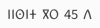ⵏⵏⵙⵏⵜ ⴳⵔ 45 ⴷ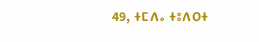49, ⵜⵎⴷⴰ ⵜⵓⴷⵔⵜ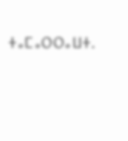ⵜⴰⵎⴰⵔⵔⴰⵡⵜ.